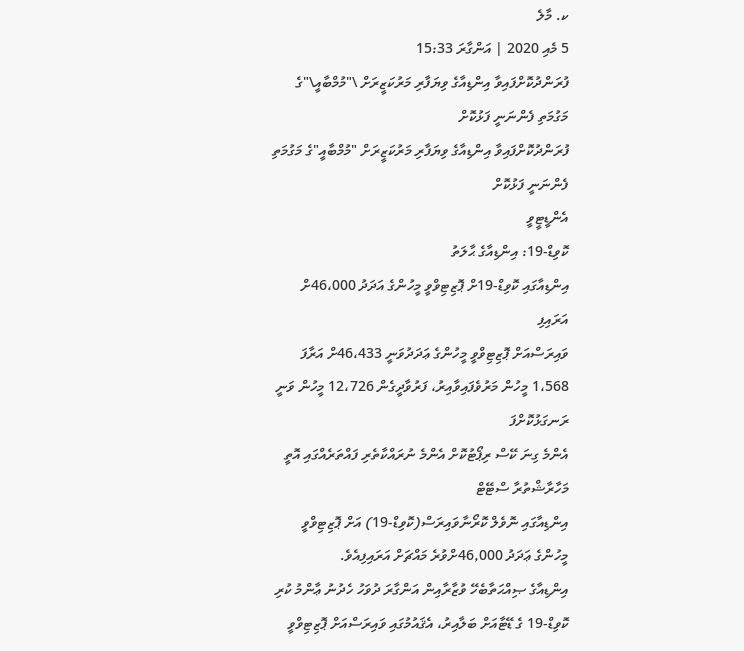ކ. މާލެ
5 މެއި 2020 | އަންގާރަ 15:33
ފުރަންދުކޮށްފައިވާ އިންޑިއާގެ ވިޔަފާރި މަރުކަޒީރަށް \"މުމްބާއީ\"ގެ މަގުމަތި ފެންނަނީ ފަޅުކޮށް
ފުރަންދުކޮށްފައިވާ އިންޑިއާގެ ވިޔަފާރި މަރުކަޒީރަށް "މުމްބާއީ"ގެ މަގުމަތި ފެންނަނީ ފަޅުކޮށް
އެންޑީޓީވީ
ކޮވިޑް-19: އިންޑިއާގެ ޙާލަތު
އިންޑިއާގައި ކޮވިޑް-19ށް ޕޮޒިޓިވްވީ މީހުންގެ އަދަދު 46،000ށް އަރައިފި
ވައިރަސްއަށް ޕޮޒިޓިވްވީ މީހުންގެ ޢަދަދުވަނީ 46،433ށް އަރާފަ
1،568 މީހުން މަރުވެފައިވާއިރު، ފަރުވާދީގެން 12،726 މީހުން ވަނީ ރަނގަޅުކޮށްފަ
އެންމެ ގިނަ ކޭސް ރިޕޯޓުކޮށް އެންމެ ނުރައްކާތެރި ފައްތަރެއްގައި އޮތީ މަހާރާޝްތުރާ ސްޓޭޓް
އިންޑިއާގައި ނޮވެލް ކޮރޯނާވައިރަސް(ކޮވިޑް-19) އަށް ޕޮޒިޓިވްވީ މީހުންގެ ޢަދަދު 46,000ށްވުރެ މައްޗަށް އަރައިފިއެވެ.
އިންޑިއާގެ ޞިއްޙަތާބެހޭ ވުޒާރާއިން އަންގާރަ ދުވަހު ހެދުނު ޢާންމު ކުރި ކޮވިޑް-19 ގެ ޑޭޓާއަށް ބަލާއިރު، އެޤައުމުގައި ވައިރަސްއަށް ޕޮޒިޓިވްވީ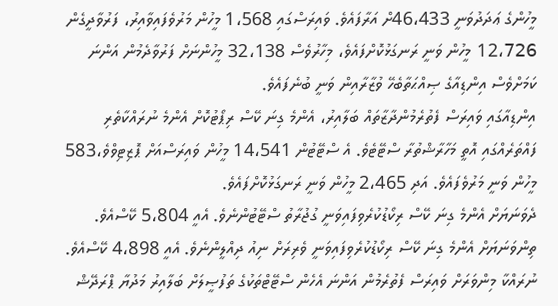މީހުންގެ ޢަދަދުވަނީ 46،433ށް އަރާފައެވެ. ވައިރަސްގައި 1،568 މީހުން މަރުވެފައިވާއިރު، ފަރުވާދީގެން 12،726 މީހުން ވަނީ ރަނގަޅުކޮށްފައެވެ، މިހާރުވެސް 32،138 މީހުންނަށް ފަރުވާދެމުން އަންނަ ކަމަށްވެސް އިންޑިއާގެ ޞިއްޙަތާބެހޭ ވުޒާރާއިން ވަނީ ބުނެފައެވެ.
އިންޑިއާގައި ވައިރަސް ފެތުރެމުންދާޒާތައް ބަލާއިރު، އެންމެ ގިނަ ކޭސް ރިޕޯޓުކޮށް އެންމެ ނުރައްކާތެރި ފައްތަރެއްގައި އޮތީ މަހާރާޝްތުރާ ސްޓޭޓެވެ. އެ ސްޓޭޓުން 14،541 މީހުން ވައިރަސްއަށް ޕޮޒިޓިވްވެ،583 މީހުން ވަނީ މަރުވެފައެވެ. އަދި 2،465 މީހުން ވަނީ ރަނގަޅުކޮށްފައެވެ.
ދެވަނަޔަށް އެންމެ ގިނަ ކޭސް ރިކޯޑުކުރެވިފައިވަނީ ގުޖުރާތު ސްޓޭޓުންނެވެ. އެއީ 5،804 ކޭސްއެވެ. ތިންވަނަޔަށް އެންމެ ގިނަ ކޭސް ރިކޯޑުކުރެވިފައިވަނީ ވެރިރަށް ނިއު ދިއްލީންނެވެ. އެއީ 4،898 ކޭސްއެވެ. ނުރައްކާ މިންވަރަށް ވައިރަސް ފެތުރެމުން އަންނަ އެހެން ސްޓޭޓްތަކުގެ ތަފުޞީލަށް ބަލާއިރު މަދުޔާ ޕްރަދޭޝް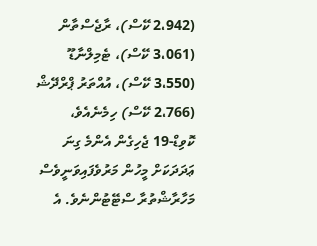(2،942 ކޭސް)، ރާޖެސްތާން (3،061 ކޭސް)، ޓެމިލްނާޑޫ (3،550 ކޭސް)، އުއްތަރު ޕްރްދޭޝް (2،766 ކޭސް) ހިމެނެއެވެ،
ކޮވިޑް-19 ޖެހިގެން އެންމެ ގިނަ ޢަދަދަކަށް މީހުން މަރުވެފައިވަނީވެސް މަހާރާޝްތުރާ ސްޓޭޓުންނެވެ. އެ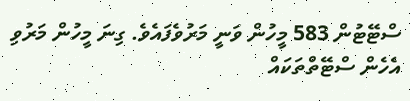ސްޓޭޓުން 583 މީހުން ވަނީ މަރުވެފައެވެ. ގިނަ މީހުން މަރުވި އެހެން ސްޓޭތްތަކައް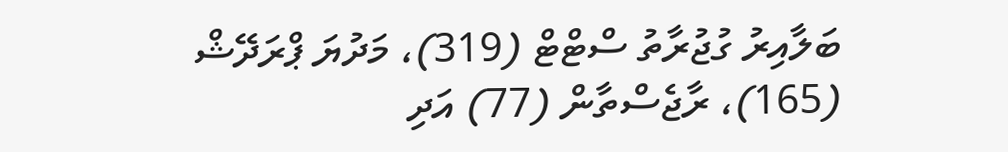ބަލާއިރު ގުޖުރާތު ސްޓްޓް (319)، މަދުޔަ ޕްރަދޭޝް (165)، ރާޖެސްތާން (77) އަދި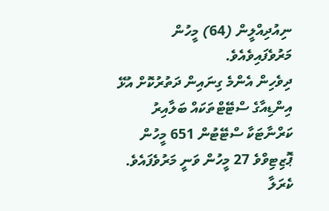ނިއުދިއްލީން (64) މީހުން މަރުވެފައިވެއެވެ.
ދިވެހިން އެންމެ ގިނައިން ދަތުރުކޮށް އުޅޭ އިންޑިއާގެ ސްޓޭޓްތަކައް ބަލާއިރު ކަރްނާޓަކާ ސްޓޭޓުން 651 މީހުން ޕޮޒިޓިވްވެ 27 މީހުން ވަނީ މަރުވެފައެވެ. ކެރަލާ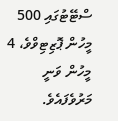ސްޓޭޓުގައި 500 މީހުން ޕޮޒިޓިވްވެ، 4 މީހުން ވަނީ މަރުވެފައެވެ.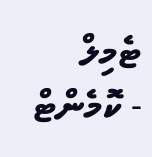ޓެމިލް
- ކޮމެންޓް